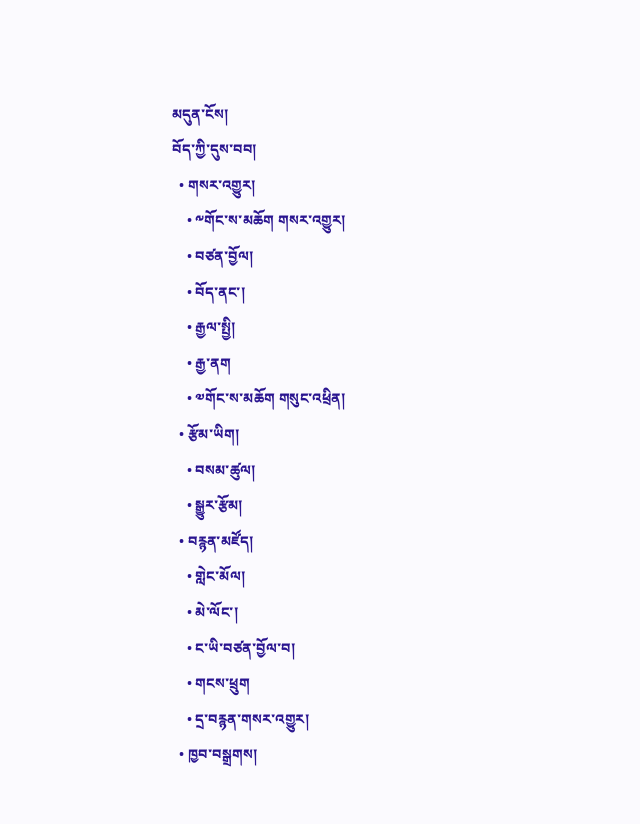མདུན་ངོས།
བོད་ཀྱི་དུས་བབ།
  • གསར་འགྱུར།
    • ༸གོང་ས་མཆོག གསར་འགྱུར།
    • བཙན་བྱོལ།
    • བོད་ནང་།
    • རྒྱལ་སྤྱི།
    • རྒྱ་ནག
    • ༧གོང་ས་མཆོག གསུང་འཕྲིན།
  • རྩོམ་ཡིག།
    • བསམ་ཚུལ།
    • སྒྱུར་རྩོམ།
  • བརྙན་མཛོད།
    • གླེང་མོལ།
    • མེ་ལོང་།
    • ང་ཡི་བཙན་བྱོལ་བ།
    • གངས་ཕྲུག
    • དྲ་བརྙན་གསར་འགྱུར།
  • ཁྱབ་བསྒྲགས།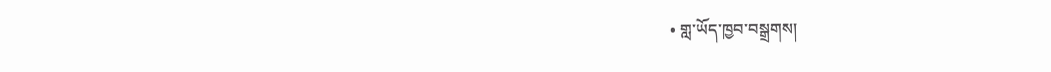• གླ་ཡོད་ཁྱབ་བསྒྲགས།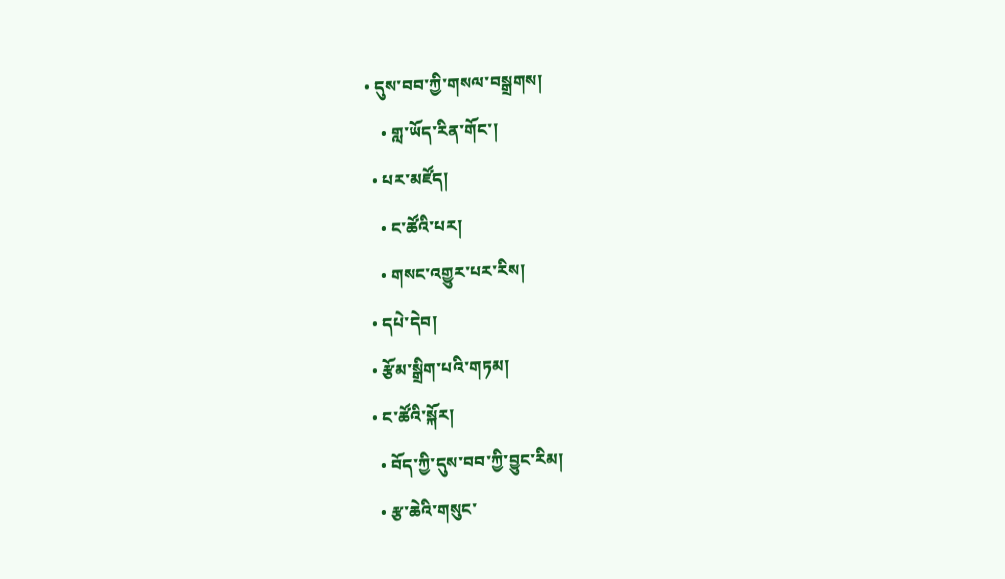• དུས་བབ་ཀྱི་གསལ་བསྒྲགས།
    • གླ་ཡོད་རིན་གོང་།
  • པར་མཛོད།
    • ང་ཚོའི་པར།
    • གསང་འགྱུར་པར་རིས།
  • དཔེ་དེབ།
  • རྩོམ་སྒྲིག་པའི་གཏམ།
  • ང་ཚོའི་སྐོར།
    • བོད་ཀྱི་དུས་བབ་ཀྱི་བྱུང་རིམ།
    • རྩ་ཆེའི་གསུང་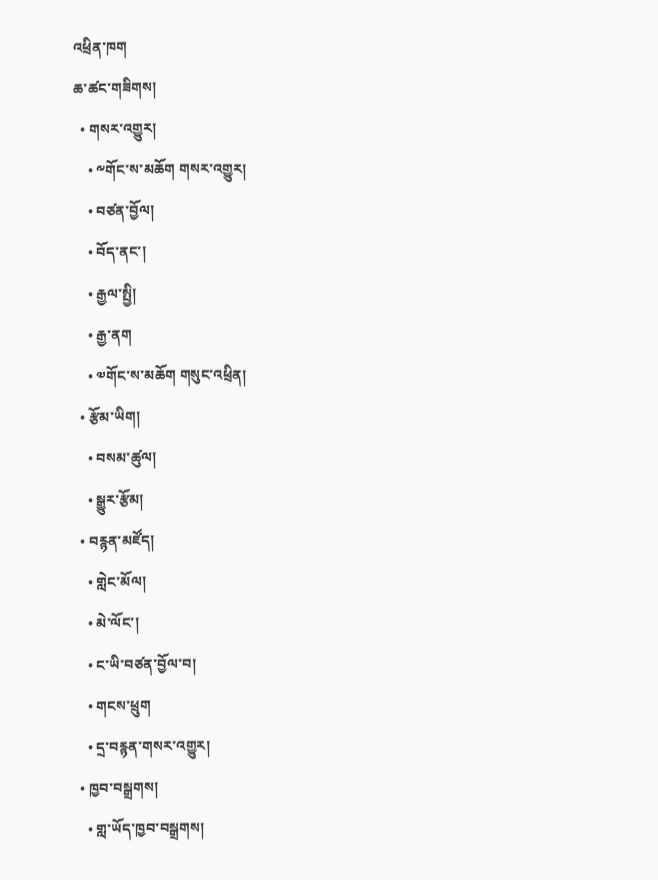འཕྲིན་ཁག
ཆ་ཚང་གཟིགས།
  • གསར་འགྱུར།
    • ༸གོང་ས་མཆོག གསར་འགྱུར།
    • བཙན་བྱོལ།
    • བོད་ནང་།
    • རྒྱལ་སྤྱི།
    • རྒྱ་ནག
    • ༧གོང་ས་མཆོག གསུང་འཕྲིན།
  • རྩོམ་ཡིག།
    • བསམ་ཚུལ།
    • སྒྱུར་རྩོམ།
  • བརྙན་མཛོད།
    • གླེང་མོལ།
    • མེ་ལོང་།
    • ང་ཡི་བཙན་བྱོལ་བ།
    • གངས་ཕྲུག
    • དྲ་བརྙན་གསར་འགྱུར།
  • ཁྱབ་བསྒྲགས།
    • གླ་ཡོད་ཁྱབ་བསྒྲགས།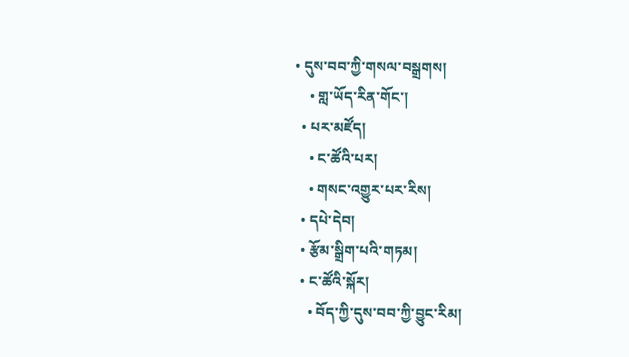• དུས་བབ་ཀྱི་གསལ་བསྒྲགས།
    • གླ་ཡོད་རིན་གོང་།
  • པར་མཛོད།
    • ང་ཚོའི་པར།
    • གསང་འགྱུར་པར་རིས།
  • དཔེ་དེབ།
  • རྩོམ་སྒྲིག་པའི་གཏམ།
  • ང་ཚོའི་སྐོར།
    • བོད་ཀྱི་དུས་བབ་ཀྱི་བྱུང་རིམ།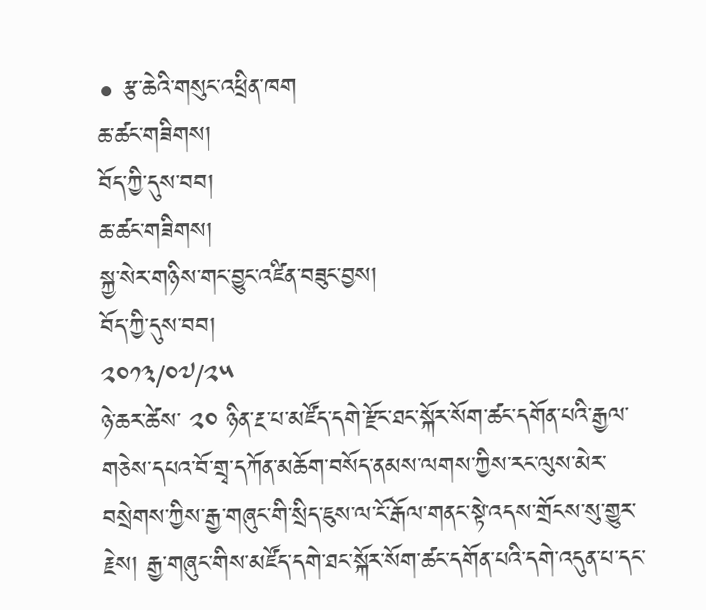• རྩ་ཆེའི་གསུང་འཕྲིན་ཁག
ཆ་ཚང་གཟིགས།
བོད་ཀྱི་དུས་བབ།
ཆ་ཚང་གཟིགས།
སྐྱ་སེར་གཉིས་གང་བྱུང་འཛིན་བཟུང་བྱས།
བོད་ཀྱི་དུས་བབ།
༢༠༡༣/༠༧/༢༥
ཉེ་ཆར་ཚེས་ ༢༠ ཉིན་རྔ་པ་མཛོད་དགེ་རྫོང་ཐང་སྐོར་སོག་ཚང་དགོན་པའི་རྒྱལ་གཅེས་དཔའ་བོ་གྲྭ་དཀོན་མཆོག་བསོད་ནམས་ལགས་ཀྱིས་རང་ལུས་མེར་བསྲེགས་ཀྱིས་རྒྱ་གཞུང་གི་སྲིད་ཇུས་ལ་ངོ་རྒོལ་གནང་སྟེ་འདས་གྲོངས་སུ་གྱུར་རྗེས། རྒྱ་གཞུང་གིས་མཛོད་དགེ་ཐང་སྐོར་སོག་ཚང་དགོན་པའི་དགེ་འདུན་པ་དང་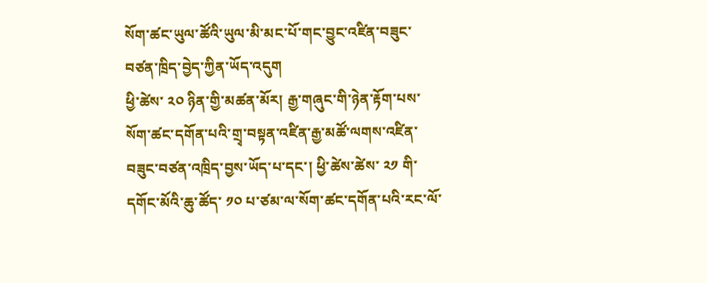སོག་ཚང་ཡུལ་ཚོའི་ཡུལ་མི་མང་པོ་གང་བྱུང་འཛིན་བཟུང་བཙན་ཁྲིད་བྱེད་ཀྱིན་ཡོད་འདུག
ཕྱི་ཚེས་ ༢༠ ཉིན་གྱི་མཚན་མོར། རྒྱ་གཞུང་གི་ཉེན་རྟོག་པས་སོག་ཚང་དགོན་པའི་གྲྭ་བསྟན་འཛིན་རྒྱ་མཚོ་ལགས་འཛིན་བཟུང་བཙན་འཁྲིད་བྱས་ཡོད་པ་དང་། ཕྱི་ཚེས་ཚེས་ ༢༡ གི་དགོང་མོའི་ཆུ་ཚོད་ ༡༠ པ་ཙམ་ལ་སོག་ཚང་དགོན་པའི་རང་ལོ་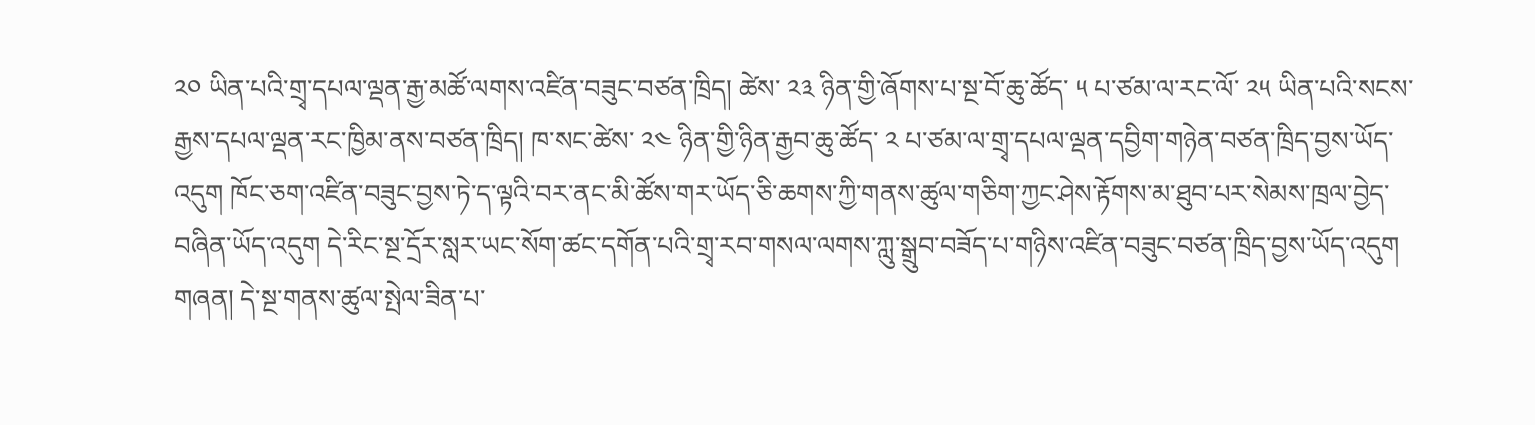༢༠ ཡིན་པའི་གྲྭ་དཔལ་ལྡན་རྒྱ་མཚོ་ལགས་འཛིན་བཟུང་བཙན་ཁྲིད། ཚེས་ ༢༣ ཉིན་གྱི་ཞོགས་པ་སྔ་བོ་ཆུ་ཚོད་ ༥ པ་ཙམ་ལ་རང་ལོ་ ༢༥ ཡིན་པའི་སངས་རྒྱས་དཔལ་ལྡན་རང་ཁྱིམ་ནས་བཙན་ཁྲིད། ཁ་སང་ཚེས་ ༢༤ ཉིན་གྱི་ཉིན་རྒྱབ་ཆུ་ཚོད་ ༢ པ་ཙམ་ལ་གྲྭ་དཔལ་ལྡན་དབྱིག་གཉེན་བཙན་ཁྲིད་བྱས་ཡོད་འདུག ཁོང་ཅག་འཛིན་བཟུང་བྱས་ཏེ་ད་ལྟའི་བར་ནང་མི་ཚོས་གར་ཡོད་ཅི་ཆགས་ཀྱི་གནས་ཚུལ་གཅིག་ཀྱང་ཤེས་རྟོགས་མ་ཐུབ་པར་སེམས་ཁྲལ་བྱེད་བཞིན་ཡོད་འདུག དེ་རིང་སྔ་དྲོར་སླར་ཡང་སོག་ཚང་དགོན་པའི་གྲྭ་རབ་གསལ་ལགས་ཀླུ་སྒྲུབ་བཟོད་པ་གཉིས་འཛིན་བཟུང་བཙན་ཁྲིད་བྱས་ཡོད་འདུག
གཞན། དེ་སྔ་གནས་ཚུལ་སྤེལ་ཟིན་པ་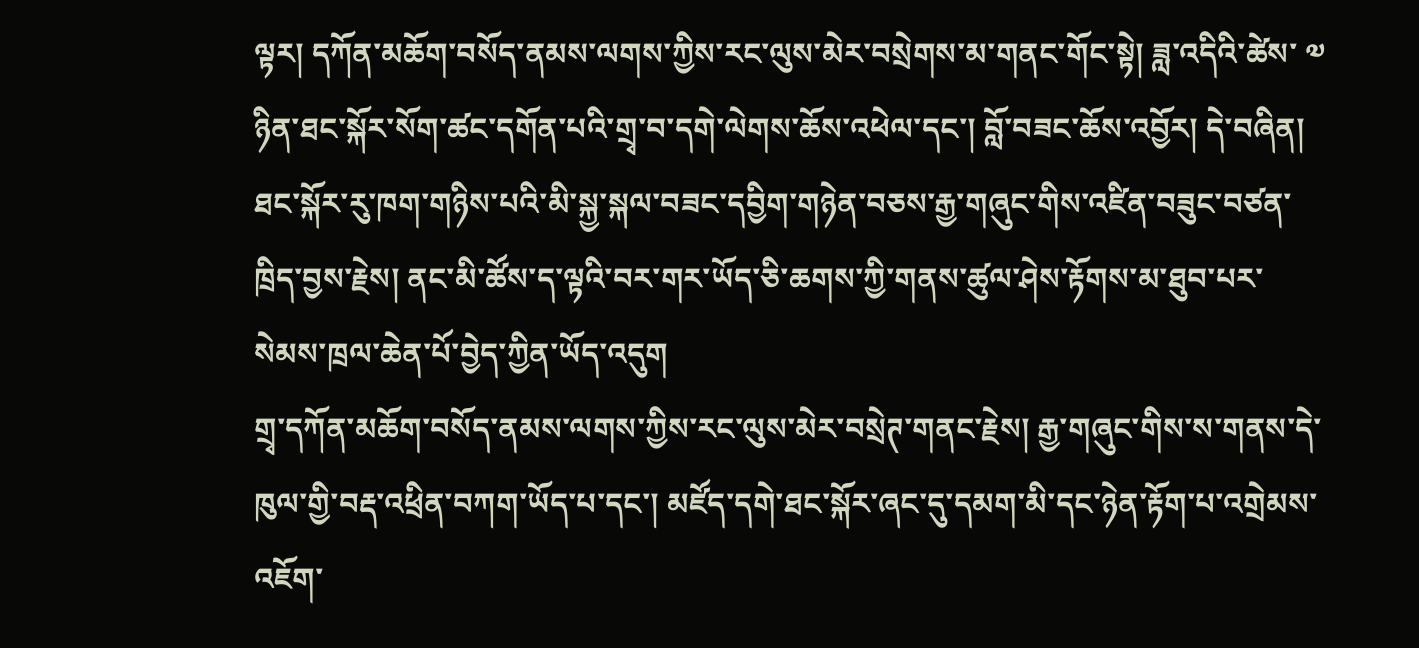ལྟར། དཀོན་མཆོག་བསོད་ནམས་ལགས་ཀྱིས་རང་ལུས་མེར་བསྲེགས་མ་གནང་གོང་སྟེ། ཟླ་འདིའི་ཚེས་ ༧ ཉིན་ཐང་སྐོར་སོག་ཚང་དགོན་པའི་གྲྭ་བ་དགེ་ལེགས་ཆོས་འཕེལ་དང་། བློ་བཟང་ཆོས་འབྱོར། དེ་བཞིན། ཐང་སྐོར་རུ་ཁག་གཉིས་པའི་མི་སྐྱ་སྐལ་བཟང་དབྱིག་གཉེན་བཅས་རྒྱ་གཞུང་གིས་འཛིན་བཟུང་བཙན་ཁྲིད་བྱས་རྗེས། ནང་མི་ཚོས་ད་ལྟའི་བར་གར་ཡོད་ཅི་ཆགས་ཀྱི་གནས་ཚུལ་ཤེས་རྟོགས་མ་ཐུབ་པར་སེམས་ཁྲལ་ཆེན་པོ་བྱེད་ཀྱིན་ཡོད་འདུག
གྲྭ་དཀོན་མཆོག་བསོད་ནམས་ལགས་ཀྱིས་རང་ལུས་མེར་བསྲེཊ་གནང་རྗེས། རྒྱ་གཞུང་གིས་ས་གནས་དེ་ཁུལ་གྱི་བརྡ་འཕྲིན་བཀག་ཡོད་པ་དང་། མཛོད་དགེ་ཐང་སྐོར་ཞང་དུ་དམག་མི་དང་ཉེན་རྟོག་པ་འགྲེམས་འཇོག་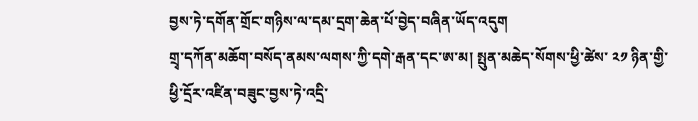བྱས་ཏེ་དགོན་གྲོང་གཉིས་ལ་དམ་དྲག་ཆེན་པོ་བྱེད་བཞིན་ཡོད་འདུག
གྲྭ་དཀོན་མཆོག་བསོད་ནམས་ལགས་ཀྱི་དགེ་རྒན་དང་ཨ་མ། སྤུན་མཆེད་སོགས་ཕྱི་ཚེས་ ༢༡ ཉིན་གྱི་ཕྱི་དྲོར་འཛིན་བཟུང་བྱས་ཏེ་འདྲི་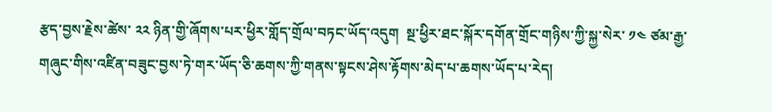རྩད་བྱས་རྗེས་ཚེས་ ༢༢ ཉིན་གྱི་ཞོགས་པར་ཕྱིར་གློད་གྲོལ་བཏང་ཡོད་འདུག  སྔ་ཕྱིར་ཐང་སྐོར་དགོན་གྲོང་གཉིས་ཀྱི་སྐྱ་སེར་ ༡༤ ཙམ་རྒྱ་གཞུང་གིས་འཛིན་བཟུང་བྱས་ཏེ་གར་ཡོད་ཅི་ཆགས་ཀྱི་གནས་སྟངས་ཤེས་རྟོགས་མེད་པ་ཆགས་ཡོད་པ་རེད།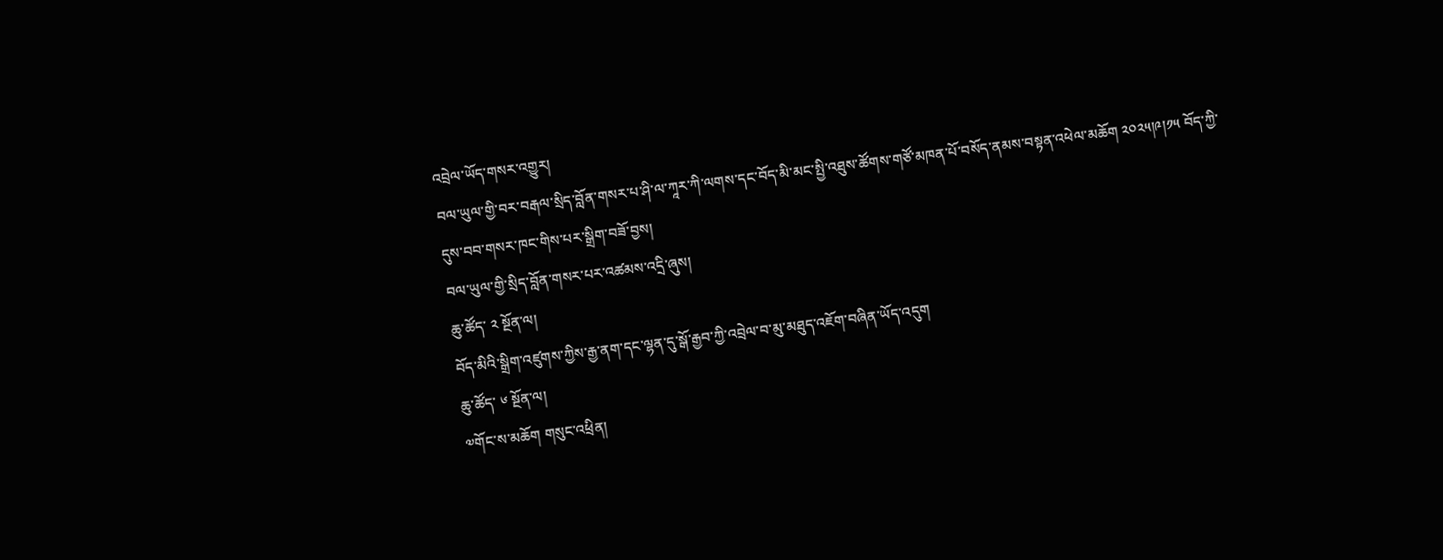འབྲེལ་ཡོད་གསར་འགྱུར།
བལ་ཡུལ་གྱི་བར་བརྒལ་སྲིད་བློན་གསར་པ་ཤི་ལ་ཀཱར་ཀི་ལགས་དང་བོད་མི་མང་སྤྱི་འཐུས་ཚོགས་གཙོ་མཁན་པོ་བསོད་ནམས་བསྟན་འཕེལ་མཆོག ༢༠༢༥།༩།༡༥ བོད་ཀྱི་དུས་བབ་གསར་ཁང་གིས་པར་སྒྲིག་བཟོ་བྱས།
བལ་ཡུལ་གྱི་སྲིད་བློན་གསར་པར་འཚམས་འདྲི་ཞུས།
ཆུ་ཚོད་ ༢ སྔོན་ལ།
བོད་མིའི་སྒྲིག་འཛུགས་ཀྱིས་རྒྱ་ནག་དང་ལྷན་དུ་སྒོ་རྒྱབ་ཀྱི་འབྲེལ་བ་མུ་མཐུད་འཇོག་བཞིན་ཡོད་འདུག
ཆུ་ཚོད་ ༦ སྔོན་ལ།
༧གོང་ས་མཆོག གསུང་འཕྲིན།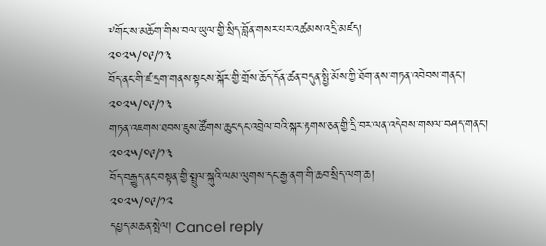༸གོང་ས་མཆོག་གིས་བལ་ཡུལ་གྱི་སྲིད་བློན་གསར་པར་འཚམས་འདྲི་མཛད།
༢༠༢༥/༠༩/༡༣
བོད་ནང་གི་ཛ་དྲག་གནས་སྟངས་སྐོར་གྱི་གྲོས་ཆོད་དོན་ཚན་བདུན་སྤྱི་མོས་ཀྱི་ཐོག་ནས་གཏན་འབེབས་གནང་།
༢༠༢༥/༠༩/༡༣
གཏན་འཇགས་ཐབས་ཇུས་ཚོགས་ཆུང་དང་འབྲེལ་བའི་སྐར་རྟགས་ཅན་གྱི་དྲི་བར་ལན་འདེབས་གསལ་བཤད་གནང་།
༢༠༢༥/༠༩/༡༣
བོད་བརྒྱུད་ནང་བསྟན་གྱི་སྤྲུལ་སྐུའི་ལམ་ལུགས་དང་རྒྱ་ནག་གི་ཆབ་སྲིད་ལག་ཆ།
༢༠༢༥/༠༩/༡༢
དཔྱད་མཆན་སྤེལ། Cancel reply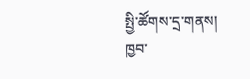སྤྱི་ཚོགས་དྲ་གནས།
ཁྱབ་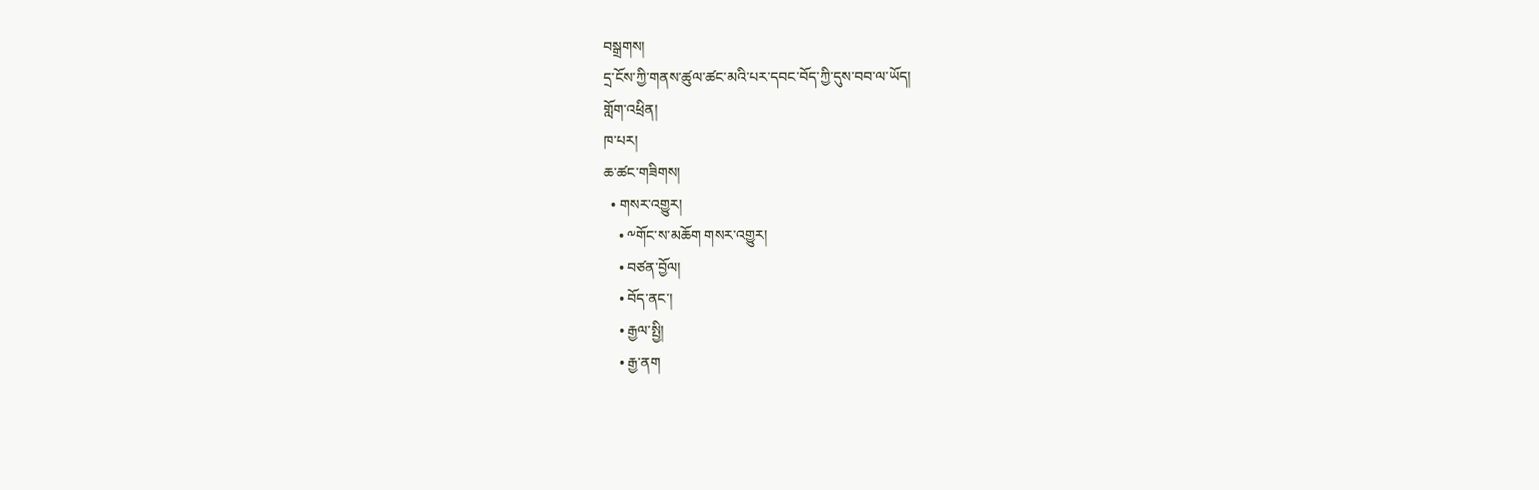བསྒྲགས།
དྲ་ངོས་ཀྱི་གནས་ཚུལ་ཚང་མའི་པར་དབང་བོད་ཀྱི་དུས་བབ་ལ་ཡོད།
གློག་འཕྲིན།
ཁ་པར།
ཆ་ཚང་གཟིགས།
  • གསར་འགྱུར།
    • ༸གོང་ས་མཆོག གསར་འགྱུར།
    • བཙན་བྱོལ།
    • བོད་ནང་།
    • རྒྱལ་སྤྱི།
    • རྒྱ་ནག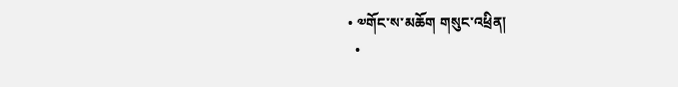• ༧གོང་ས་མཆོག གསུང་འཕྲིན།
  •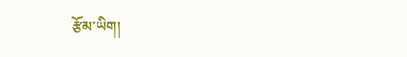རྩོམ་ཡིག།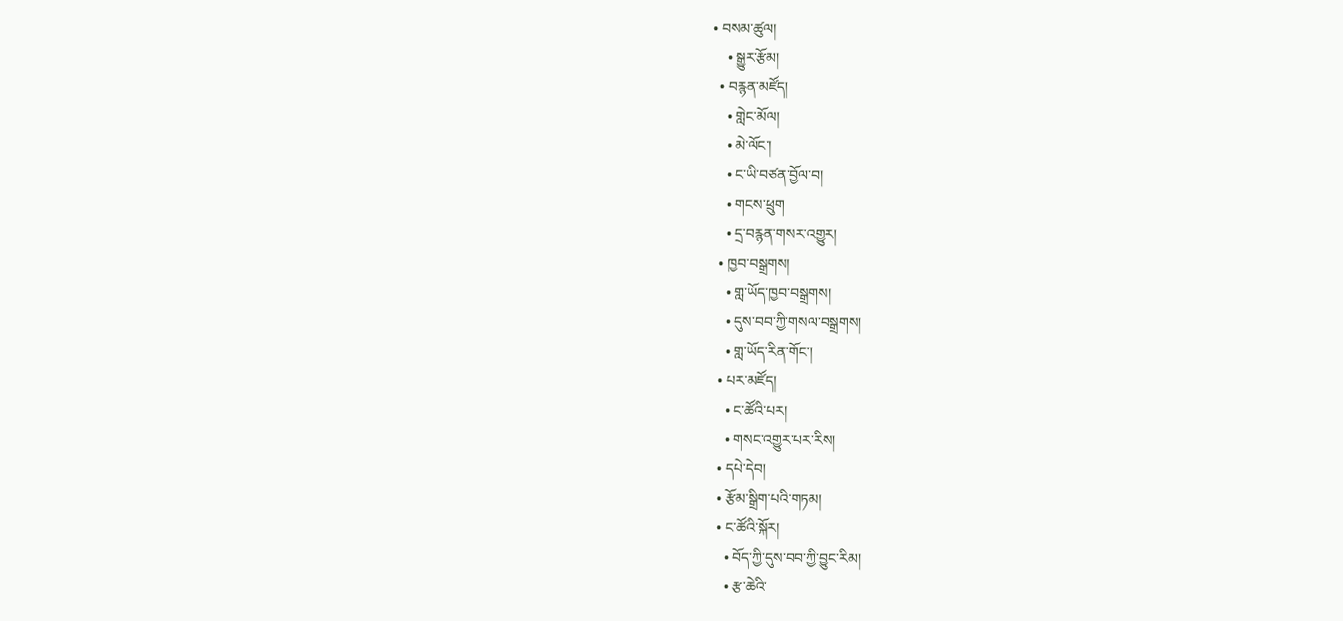• བསམ་ཚུལ།
    • སྒྱུར་རྩོམ།
  • བརྙན་མཛོད།
    • གླེང་མོལ།
    • མེ་ལོང་།
    • ང་ཡི་བཙན་བྱོལ་བ།
    • གངས་ཕྲུག
    • དྲ་བརྙན་གསར་འགྱུར།
  • ཁྱབ་བསྒྲགས།
    • གླ་ཡོད་ཁྱབ་བསྒྲགས།
    • དུས་བབ་ཀྱི་གསལ་བསྒྲགས།
    • གླ་ཡོད་རིན་གོང་།
  • པར་མཛོད།
    • ང་ཚོའི་པར།
    • གསང་འགྱུར་པར་རིས།
  • དཔེ་དེབ།
  • རྩོམ་སྒྲིག་པའི་གཏམ།
  • ང་ཚོའི་སྐོར།
    • བོད་ཀྱི་དུས་བབ་ཀྱི་བྱུང་རིམ།
    • རྩ་ཆེའི་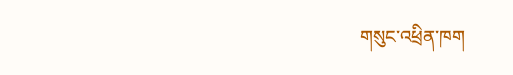གསུང་འཕྲིན་ཁག